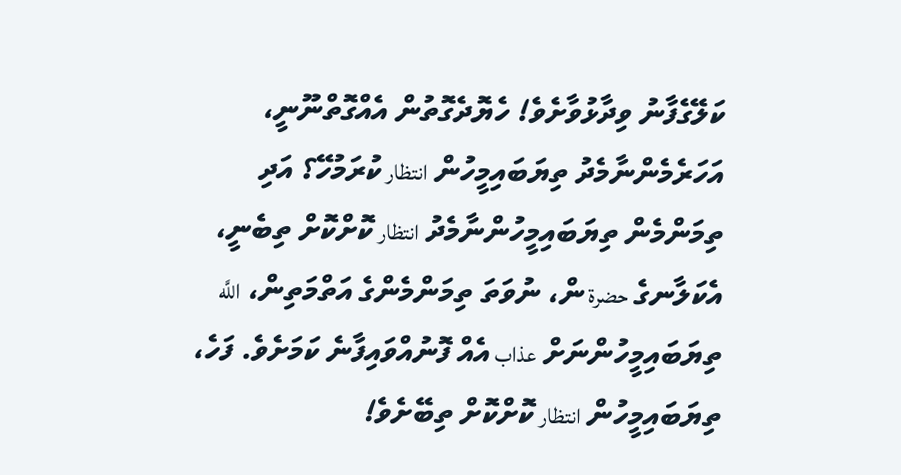ކަލޭގެފާނު ވިދާޅުވާށެވެ! ހެޔޮދެގޮތުން އެއްގޮތްނޫނީ، އަހަރެމެންނާމެދު ތިޔަބައިމީހުން انتظار ކުރަމުހޭ؟ އަދި ތިމަންމެން ތިޔަބައިމީހުންނާމެދު انتظار ކޮށްކޮށް ތިބެނީ، އެކަލާނގެ حضرة ން، ނުވަތަ ތިމަންމެންގެ އަތްމަތިން، اللَّه ތިޔަބައިމީހުންނަށް عذاب އެއް ފޮނުއްވައިފާނެ ކަމަށެވެ. ފަހެ، ތިޔަބައިމީހުން انتظار ކޮށްކޮށް ތިބޭށެވެ!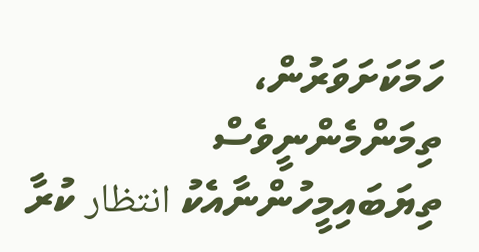ހަމަކަށަވަރުން، ތިމަންމެންނީވެސް ތިޔަބައިމީހުންނާއެކު انتظار ކުރާ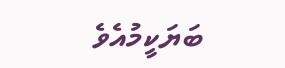ބަޔަކީމުއެވެ